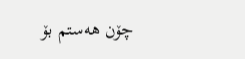چۆن هەستم بۆ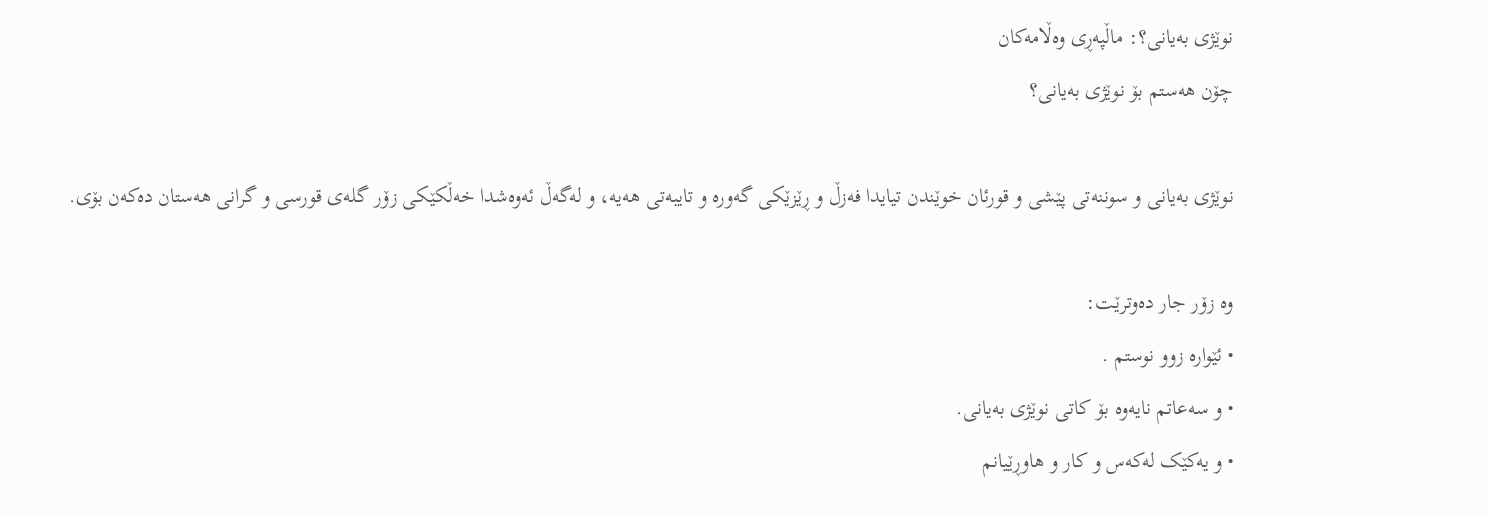نوێژی بەیانی؟: ماڵپەڕی وەڵامەکان
چۆن هەستم بۆ نوێژی بەیانی؟

نوێژی بەیانی و سوننەتی پێشی و قورئان خوێندن تیایدا فەزڵ و ڕێزێکی گەورە و تایبەتی هەیە، و لەگەڵ ئەوەشدا خەڵکێکی زۆر گلەی قورسی و گرانی هەستان دەکەن بۆی.

وە زۆر جار دەوترێت:
• ئێوارە زوو نوستم .
• و سەعاتم نایەوە بۆ کاتی نوێژی بەیانی.
• و یەکێک لەکەس و کار و هاوڕێیانم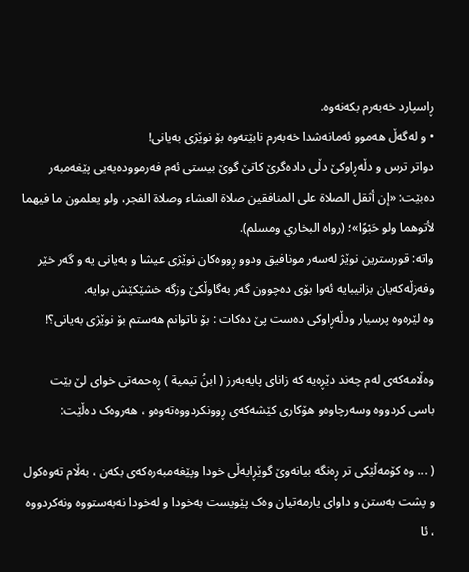ڕاسپارد خەبەرم بکەنەوە.
• و لەگەڵ هەموو ئەمانەشدا خەبەرم نابێتەوە بۆ نوێژی بەیانی!
دواتر ترس و دڵەڕاوکێ دڵی دادەگرێ کاتێ گوێ بیستی ئەم فەرموودەیەیی پێغەمبەر دەبێت: «إن أثقل الصلاة على المنافقين صلاة العشاء وصلاة الفجر، ولو يعلمون ما فيهما لأتوهما ولو حَبْوًا»؛ (رواه البخاري ومسلم).
واتە: قورسترین نوێژ لەسەر مونافیق ودوو ڕووەکان نوێژی عیشا و بەیانی یە و گەر خێر وفەزڵەکەیان بزانیبایە ئەوا بۆی دەچوون گەر بەگاوڵکێ وزگە خشێکێش بوایە.
وە لێرەوە پرسیار ودڵەڕاوکی دەست پێ دەکات : بۆ ناتوانم هەستم بۆ نوێژی بەیانى؟!

وەڵامەکەی لەم چەند دێڕەیە کە زاناى پایەبەرز ( ابنُ تيمية ) ڕەحمەتی خوای لێ بێت باسی کردووە وسەرچاوەو هۆکاری کێشەکەی ڕوونکردووەتەوەو ، هەروەک دەڵێت:

( ... وە کۆمەڵێکی تر ڕەنگە بیانەوێ گوێڕایەڵی خودا وپێغەمبەرەکەی بکەن ، بەڵام تەوەکول و پشت بەستن و داوای یارمەتیان وەک پێویست بەخودا و لەخودا نەبەستووە ونەکردووە ، ئا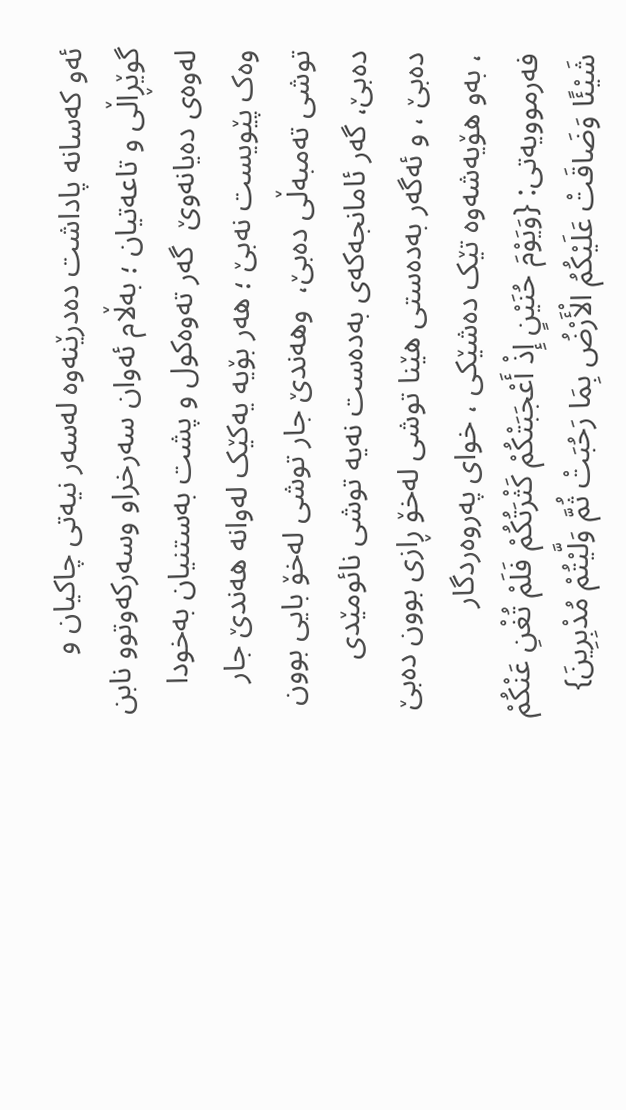ئەو کەسانە پاداشت دەدرێنەوە لەسەر نیەتی چاکیان و گوێڕاڵی و تاعەتیان ؛ بەڵام ئەوان سەرخراو وسەرکەوتوو نابن لەوەی دەیانەوێ  گەر تەوەکول و پشت بەستنیان بەخودا وەک پێویست نەبێ ؛ هەر بۆیە یەکێک لەوانە هەندێ جار توشی تەمبەڵی دەبێ،  وهەندێ جار توشی لەخۆ بایی بوون دەبێ، گەر ئامانجەکەی بەدەست نەیە توشی نائومێدی دەبێ ، و ئەگەر بەدەستی هێنا توشی لەخۆ ڕازی بوون دەبێ  ، بەو هۆیەشەوە تێک دەشێکی ، خوای پەروەردگار فەرموویەتی: {وَيَوْمَ حُنَيْنٍ إِذْ أَعْجَبَتْكُمْ كَثْرَتُكُمْ فَلَمْ تُغْنِ عَنْكُمْ شَيْئًا وَضَاقَتْ عَلَيْكُمُ الْأَرْضُ بِمَا رَحُبَتْ ثُمَّ وَلَّيْتُمْ مُدْبِرِينَ}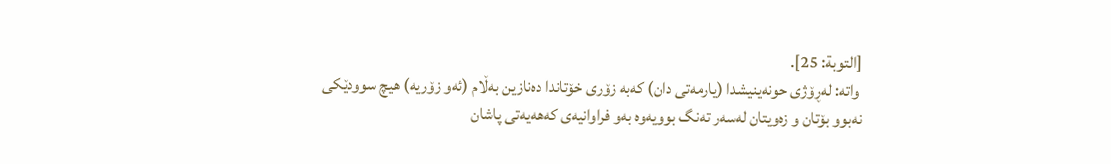[التوبة: 25].
 واتە: لەڕۆژی حونەینیشدا (یارمەتی دان) کەبە زۆری خۆتاندا دەنازین بەڵام (ئەو زۆریە) ھیچ سوودێکی نەبوو بۆتان و زەویتان لەسەر تەنگ بوویەوە بەو فراوانیەی کەھەیەتی پاشان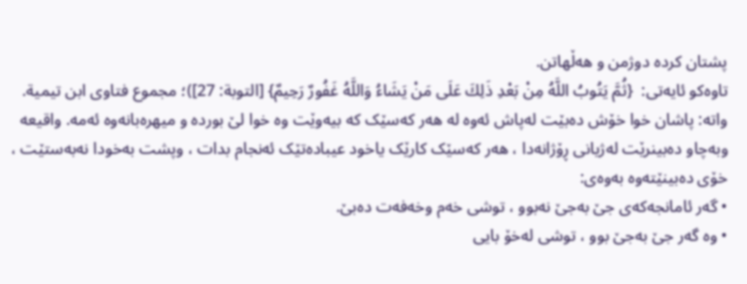پشتان کردە دوژمن و ھەڵھاتن.
تاوەکو ئایەتی:  {ثُمَّ يَتُوبُ اللَّهُ مِنْ بَعْدِ ذَلِكَ عَلَى مَنْ يَشَاءُ وَاللَّهُ غَفُورٌ رَحِيمٌ} [التوبة: 27])؛ مجموع فتاوى ابن تيمية.
واتە: پاشان خوا خۆش دەبێت لەپاش ئەوە لە ھەر کەسێک کە بیەوێت وە خوا لێ بوردە و میھرەبانەوە ئەمە. واقیعە وبەچاو دەبینرێت لەژیانی ڕۆژانەدا ، هەر کەسێک کارێک یاخود عیبادەتێک ئەنجام بدات ، وپشت بەخودا نەبەستێت ، خۆی دەبینێتەوە بەوەی:
• گەر ئامانجەکەی جێ بەجێ نەبوو ، توشی خەم وخەفەت دەبێ.
• وە گەر جێ بەجێ بوو ، توشی لەخۆ بایی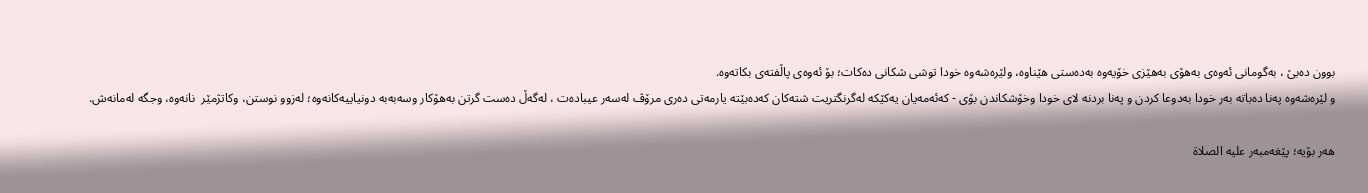بوون دەبێ ، بەگومانی ئەوەی بەهۆی بەهێزی خۆیەوە بەدەستی هێناوە، ولێرەشەوە خودا توشی شکانی دەکات؛ بۆ ئەوەی پاڵفتەی بکاتەوە.
و لێرەشەوە پەنا دەباتە بەر خودا بەدوعا کردن و پەنا بردنە لای خودا وخۆشکاندن بۆی - کەئەمەیان یەکێکە لەگرنگتریت شتەکان کەدەبێتە یارمەتی دەری مرۆڤ لەسەر عیبادەت ، لەگەڵ دەست گرتن بەهۆکار وسەبەبە دونیاییەکانەوە؛ لەزوو نوستن، وکاتژمێر  نانەوە، وجگە لەمانەش.

هەر بۆیە؛ پێغەمبەر عليه الصلاة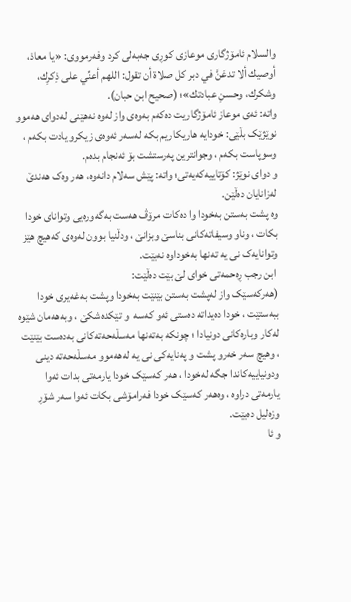والسلام ئامۆژگاری موعازی کوڕی جەبەلی کرد وفەرمووی: «يا معاذ، أوصيك ألا تدعَنَّ في دبر كل صلاة أن تقول: اللهم أعنِّي على ذِكرِك، وشكرك، وحسنِ عبادتك»؛ (صحيح ابن حبان).
واتە: ئەی موعاز ئامۆژگاریت دەکەم بەوەی واز لەوە نەهێنی لەدوای هەموو نوێژێک بڵێی: خودایە هاریکاریم بکە لەسەر ئەوەی زیکرو یادت بکەم ، وسوپاست بکەم ، وجوانترین پەرستشت بۆ ئەنجام بدەم.
و دوای نوێژ: کۆتاییەکەیەتی؛ واتە: پێش سەلام دانەوە، هەر وەک هەندێ لەزانایان دەڵێن.
وە پشت بەستن بەخودا وا دەکات مرۆڤ هەست بەگەورەیی وتوانای خودا بکات ، وناو وسیفاتەکانی بناسێ وبزانێ ، ودڵنیا بوون لەوەی کەهیچ هێز وتوانایەک نی یە تەنها بەخوداوە نەبێت.
 ابن رجب ڕەحمەتی خوای لێ بێت دەڵێت:
(هەرکەسێک واز لەپشت بەستن بێنێت بەخودا وپشت بەغەیری خودا ببەستێت ، خودا دەیداتە دەستی ئەو کەسە  و تێکدەشکێ ، وبەهەمان شێوە لەکار وبارەکانی دونیادا ؛ چونکە بەتەنها مەسڵەحەتەکانی بەدەست بێنێت ، وهیچ سەر خەرو پشت و پەنایەکی نی یە لەهەموو مەسڵەحەتە دینی ودونیاییەکاندا جگە لەخودا ، هەر کەسێک خودا یارمەتی بدات ئەوا یارمەتی دراوە ، وەهەر کەسێک خودا فەرامۆشی بکات ئەوا سەر شۆڕ وزەلیل دەبێت.
و ئا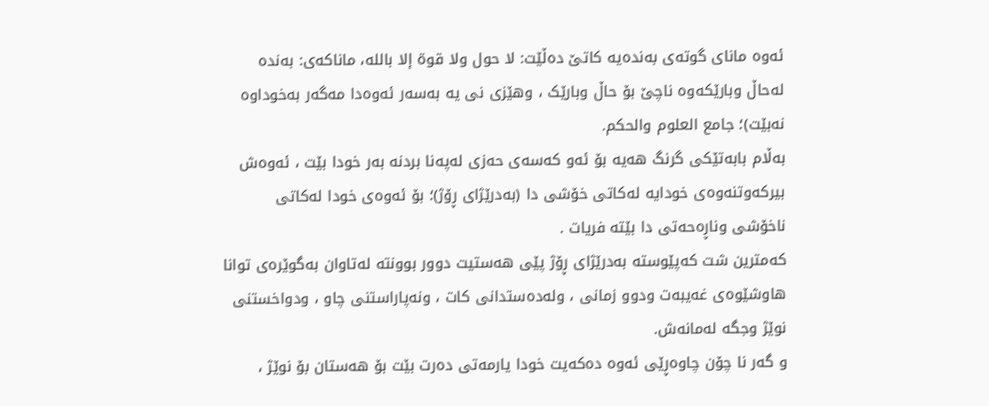ئەوە مانای گوتەی بەندەیە کاتێ دەڵێت: لا حول ولا قوة إلا بالله، ماناکەی: بەندە لەحاڵ وبارێکەوە ناچێ بۆ حاڵ وبارێک ، وهێزی نی یە بەسەر ئەوەدا مەگەر بەخوداوە  نەبێت)؛ جامع العلوم والحكم.
بەڵام بابەتێکی گرنگ هەیە بۆ ئەو کەسەی حەزی لەپەنا بردنە بەر خودا بێت ، ئەوەش بیرکەوتنەوەی خودایە لەکاتی خۆشی دا (بەدرێژای ڕۆژ)؛ بۆ ئەوەی خودا لەکاتی ناخۆشی وناڕەحەتی دا بێتە فریات .
کەمترین شت کەپێوستە بەدرێژای ڕۆژ پێی هەستیت دوور بوونتە لەتاوان بەگوێرەی توانا هاوشێوەی غەیبەت ودوو زمانی ، ولەدەستدانی کات ، ونەپاراستنی چاو ، ودواخستنی نوێژ وجگە لەمانەش.
و گەر نا چۆن چاوەڕێی ئەوە دەکەیت خودا یارمەتی دەرت بێت بۆ هەستان بۆ نوێژ ،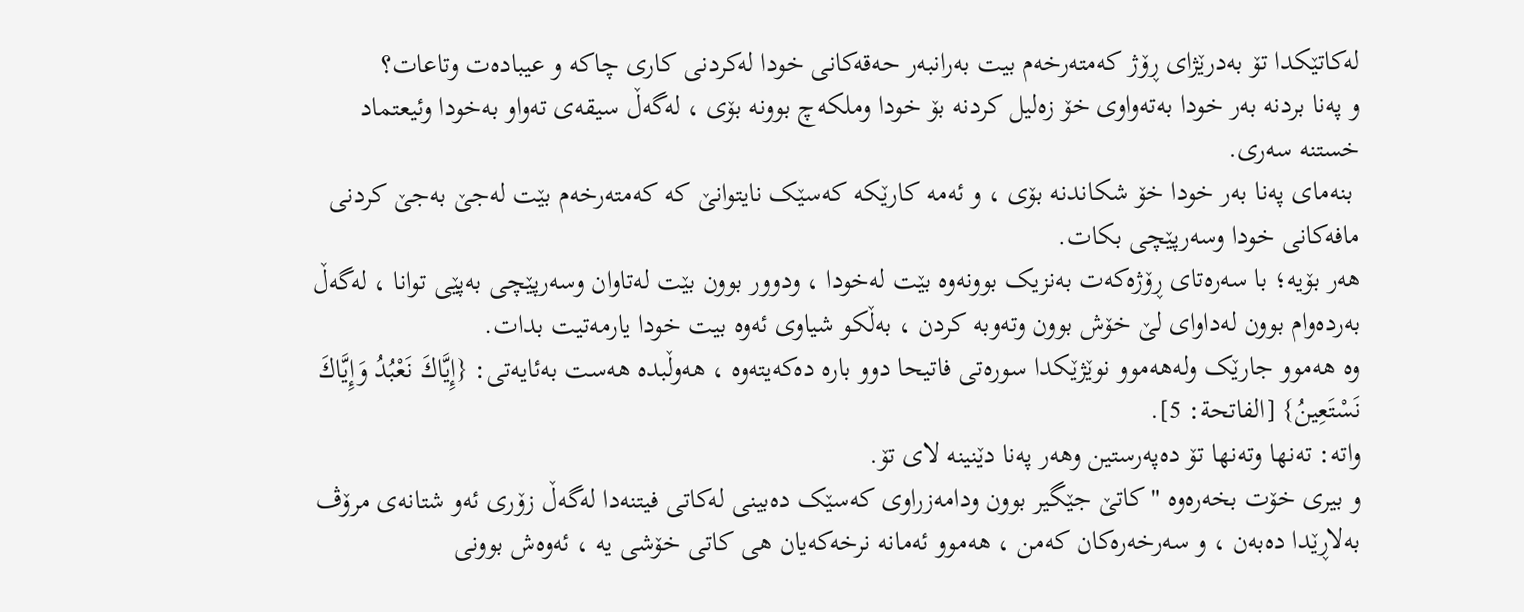لەکاتێکدا تۆ بەدرێژای ڕۆژ کەمتەرخەم بیت بەرانبەر حەقەکانی خودا لەکردنی کاری چاکە و عیبادەت وتاعات؟
و پەنا بردنە بەر خودا بەتەواوی خۆ زەلیل کردنە بۆ خودا وملکەچ بوونە بۆی ، لەگەڵ سیقەی تەواو بەخودا وئیعتماد خستنە سەری.
 بنەمای پەنا بەر خودا خۆ شکاندنە بۆی ، و ئەمە کارێکە کەسێک نایتوانێ کە کەمتەرخەم بێت لەجێ بەجێ کردنی مافەکانی خودا وسەرپێچی بکات.
هەر بۆیە؛ با سەرەتای ڕۆژەکەت بەنزیک بوونەوە بێت لەخودا ، ودوور بوون بێت لەتاوان وسەرپێچی بەپێی توانا ، لەگەڵ بەردەوام بوون لەداوای لێ خۆش بوون وتەوبە کردن ، بەڵکو شیاوی ئەوە بیت خودا یارمەتیت بدات.
وە هەموو جارێک ولەهەموو نوێژێکدا سورەتی فاتیحا دوو بارە دەکەیتەوە ، هەوڵبدە هەست بەئایەتی: {إِيَّاكَ نَعْبُدُ وَإِيَّاكَ نَسْتَعِينُ} [الفاتحة: 5].
واتە: تەنها وتەنها تۆ دەپەرستین وهەر پەنا دێنینە لای تۆ.
و بیری خۆت بخەرەوە "کاتێ جێگیر بوون ودامەزراوی کەسێک دەبینی لەکاتی فیتنەدا لەگەڵ زۆری ئەو شتانەی مرۆڤ بەلاڕێدا دەبەن ، و سەرخەرەکان کەمن ، هەموو ئەمانە نرخەکەیان هى کاتی خۆشی یە ، ئەوەش بوونی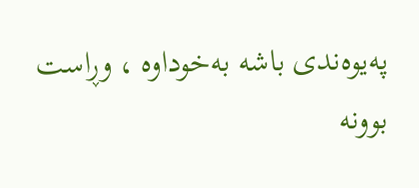پەیوەندی باشە بەخوداوە ، وڕاست بوونە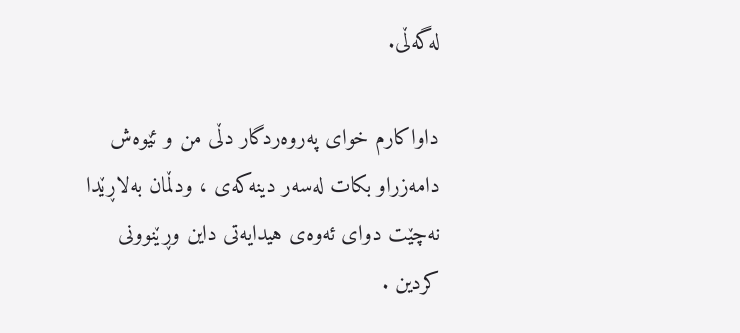لەگەڵی.

داواکارم خوای پەروەردگار دڵی من و ئێوەش دامەزراو بکات لەسەر دینەکەی ، ودڵمان بەلاڕێدا نەچێت دوای ئەوەی هیدایەتی داین وڕێنوونی کردین .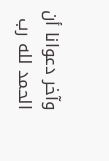وآخر دعوانا أن الحمد لله رب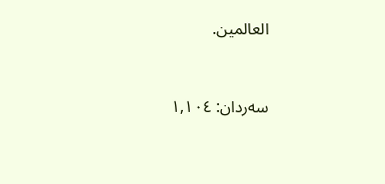العالمين.


سەردان: ١,١٠٤